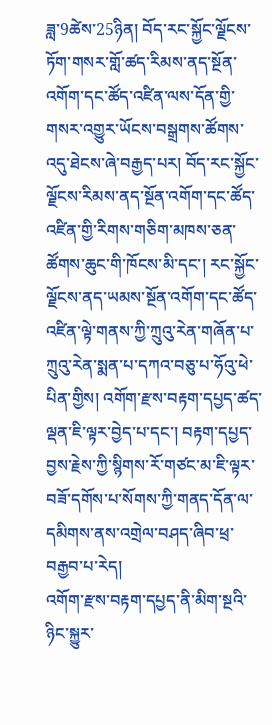ཟླ་9ཚེས་25ཉིན། བོད་རང་སྐྱོང་ལྗོངས་ཏོག་གསར་གློ་ཚད་རིམས་ནད་སྔོན་འགོག་དང་ཚོད་འཛིན་ལས་དོན་གྱི་གསར་འགྱུར་ཡོངས་བསྒྲགས་ཚོགས་འདུ་ཐེངས་ཞེ་བརྒྱད་པར། བོད་རང་སྐྱོང་ལྗོངས་རིམས་ནད་སྔོན་འགོག་དང་ཚོད་འཛིན་གྱི་རིགས་གཅིག་མཁས་ཅན་ཚོགས་ཆུང་གི་ཁོངས་མི་དང་། རང་སྐྱོང་ལྗོངས་ནད་ཡམས་སྔོན་འགོག་དང་ཚོད་འཛིན་ལྟེ་གནས་ཀྱི་ཀྲུའུ་རེན་གཞོན་པ་ཀྲུའུ་རེན་སྨན་པ་དཀའ་བཅུ་པ་ཧོའུ་ཕེ་པིན་གྱིས། འགོག་རྫས་བརྟག་དཔྱད་ཚད་ལྡན་ཇི་ལྟར་བྱེད་པ་དང་། བརྟག་དཔྱད་བྱས་རྗེས་ཀྱི་སྙིགས་རོ་གཙང་མ་ཇི་ལྟར་བཟོ་དགོས་པ་སོགས་ཀྱི་གནད་དོན་ལ་དམིགས་ནས་འགྲེལ་བཤད་ཞིབ་ཕྲ་བརྒྱབ་པ་རེད།
འགོག་རྫས་བརྟག་དཔྱད་ནི་མིག་སྔའི་ཉིང་སྐྱུར་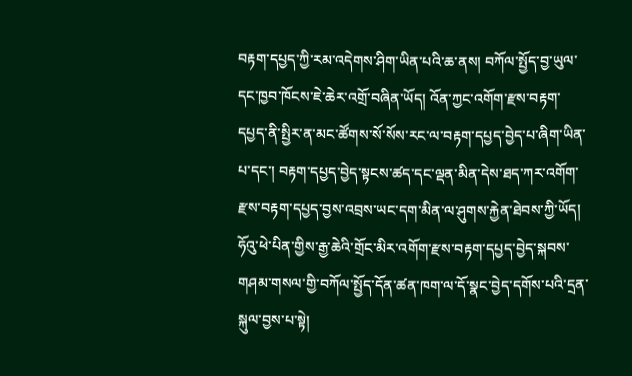བརྟག་དཔྱད་ཀྱི་རམ་འདེགས་ཤིག་ཡིན་པའི་ཆ་ནས། བཀོལ་སྤྱོད་བྱ་ཡུལ་དང་ཁྱབ་ཁོངས་ཇེ་ཆེར་འགྲོ་བཞིན་ཡོད། འོན་ཀྱང་འགོག་རྫས་བརྟག་དཔྱད་ནི་སྤྱིར་ན་མང་ཚོགས་སོ་སོས་རང་ལ་བརྟག་དཔྱད་བྱེད་པ་ཞིག་ཡིན་པ་དང་། བརྟག་དཔྱད་བྱེད་སྟངས་ཚད་དང་ལྡན་མིན་དེས་ཐད་ཀར་འགོག་རྫས་བརྟག་དཔྱད་བྱས་འབྲས་ཡང་དག་མིན་ལ་ཤུགས་རྐྱེན་ཐེབས་ཀྱི་ཡོད།
ཧོའུ་ཕེ་པིན་གྱིས་རྒྱ་ཆེའི་གྲོང་མིར་འགོག་རྫས་བརྟག་དཔྱད་བྱེད་སྐབས་གཤམ་གསལ་གྱི་བཀོལ་སྤྱོད་དོན་ཚན་ཁག་ལ་དོ་སྣང་བྱེད་དགོས་པའི་དྲན་སྐུལ་བྱས་པ་སྟེ།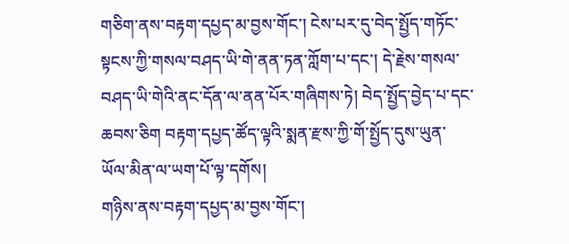གཅིག་ནས་བརྟག་དཔྱད་མ་བྱས་གོང་། ངེས་པར་དུ་བེད་སྤྱོད་གཏོང་སྟངས་ཀྱི་གསལ་བཤད་ཡི་གེ་ནན་ཏན་ཀློག་པ་དང་། དེ་རྗེས་གསལ་བཤད་ཡི་གེའི་ནང་དོན་ལ་ནན་པོར་གཞིགས་ཏེ། བེད་སྤྱོད་བྱེད་པ་དང་ཆབས་ཅིག བརྟག་དཔྱད་ཚོད་ལྟའི་སྨན་རྫས་ཀྱི་གོ་སྤྱོད་དུས་ཡུན་ཡོལ་མིན་ལ་ཡག་པོ་ལྟ་དགོས།
གཉིས་ནས་བརྟག་དཔྱད་མ་བྱས་གོང་།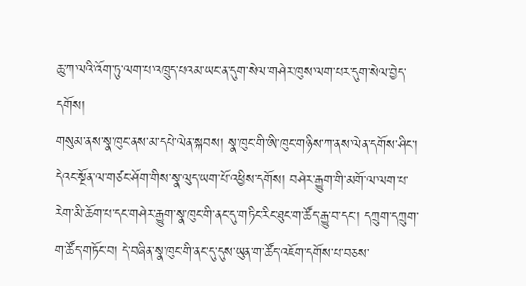ཆུ་ཀ་ལའི་འོག་ཏུ་ལག་པ་འཁྲུད་པའམ་ཡང་ན་དུག་སེལ་གཤེར་ཁུས་ལག་པར་དུག་སེལ་བྱེད་དགོས།
གསུམ་ནས་སྣ་ཁུང་ནས་མ་དཔེ་ལེན་སྐབས། སྣ་ཁུང་གི་ཨི་ཁུང་གཉིས་ཀ་ནས་ལེན་དགོས་ཤིང་། དེའང་སྔོན་ལ་གཙང་ཤོག་གིས་སྣ་ལུད་ཡག་པོ་འཕྱིས་དགོས། བཤེར་རྒྱུག་གི་མགོ་ལ་ལག་པ་རེག་མི་ཆོག་པ་དང་གཤེར་རྒྱུག་སྣ་ཁུང་གི་ནང་དུ་གཏིང་རིང་ཐུང་ག་ཚོད་རྒྱུ་བ་དང་། དཀྲུག་དཀྲུག་ག་ཚོད་གཏོང་བ། དེ་བཞིན་སྣ་ཁུང་གི་ནང་དུ་དུས་ཡུན་ག་ཚོད་འཇོག་དགོས་པ་བཅས་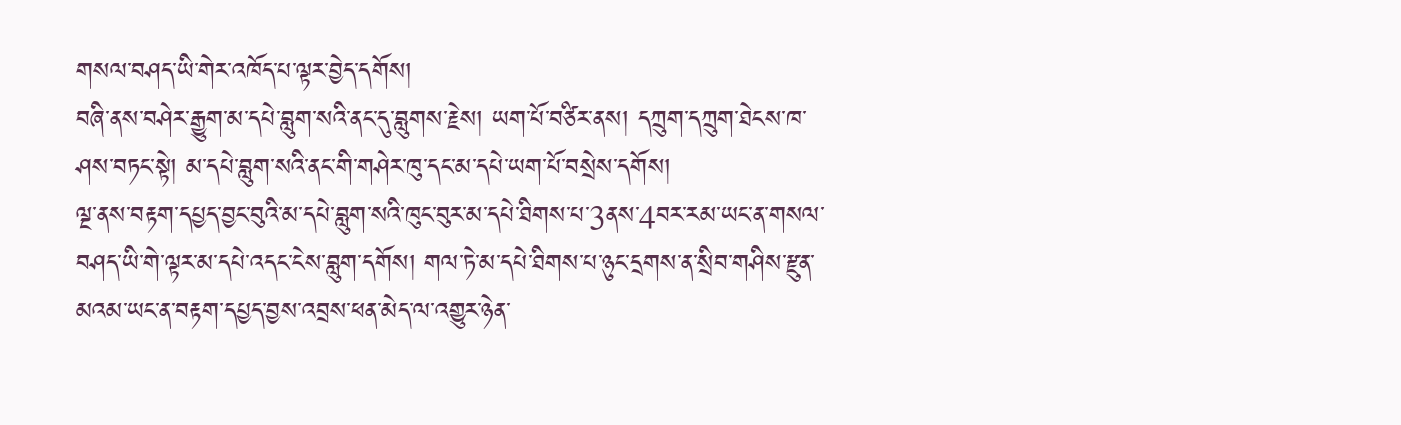གསལ་བཤད་ཡི་གེར་འཁོད་པ་ལྟར་བྱེད་དགོས།
བཞི་ནས་བཤེར་རྒྱུག་མ་དཔེ་བླུག་སའི་ནང་དུ་བླུགས་རྗེས། ཡག་པོ་བཙིར་ནས། དཀྲུག་དཀྲུག་ཐེངས་ཁ་ཤས་བཏང་སྟེ། མ་དཔེ་བླུག་སའི་ནང་གི་གཤེར་ཁུ་དང་མ་དཔེ་ཡག་པོ་བསྲེས་དགོས།
ལྔ་ནས་བརྟག་དཔྱད་བྱང་བུའི་མ་དཔེ་བླུག་སའི་ཁུང་བུར་མ་དཔེ་ཐིགས་པ་3ནས་4བར་རམ་ཡང་ན་གསལ་བཤད་ཡི་གེ་ལྟར་མ་དཔེ་འདང་ངེས་བླུག་དགོས། གལ་ཏེ་མ་དཔེ་ཐིགས་པ་ཉུང་དྲགས་ན་སྲིབ་གཤིས་རྫུན་མའམ་ཡང་ན་བརྟག་དཔྱད་བྱས་འབྲས་ཕན་མེད་ལ་འགྱུར་ཉེན་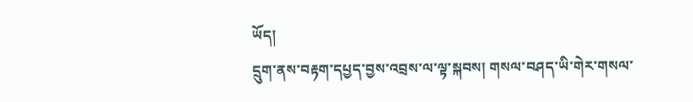ཡོད།
དྲུག་ནས་བརྟག་དཔྱད་བྱས་འབྲས་ལ་ལྟ་སྐབས། གསལ་བཤད་ཡི་གེར་གསལ་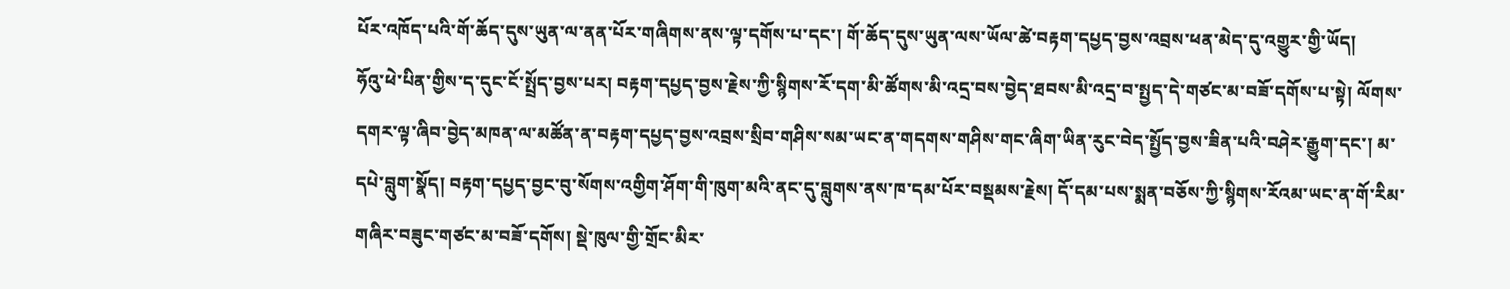པོར་འཁོད་པའི་གོ་ཆོད་དུས་ཡུན་ལ་ནན་པོར་གཞིགས་ནས་ལྟ་དགོས་པ་དང་། གོ་ཆོད་དུས་ཡུན་ལས་ཡོལ་ཚེ་བརྟག་དཔྱད་བྱས་འབྲས་ཕན་མེད་དུ་འགྱུར་གྱི་ཡོད།
ཧོའུ་ཕེ་པིན་གྱིས་ད་དུང་ངོ་སྤྲོད་བྱས་པར། བརྟག་དཔྱད་བྱས་རྗེས་ཀྱི་སྙིགས་རོ་དག་མི་ཚོགས་མི་འདྲ་བས་བྱེད་ཐབས་མི་འདྲ་བ་སྤྱད་དེ་གཙང་མ་བཟོ་དགོས་པ་སྟེ། ལོགས་དགར་ལྟ་ཞིབ་བྱེད་མཁན་ལ་མཚོན་ན་བརྟག་དཔྱད་བྱས་འབྲས་སྲིབ་གཤིས་སམ་ཡང་ན་གདགས་གཤིས་གང་ཞིག་ཡིན་རུང་བེད་སྤྱོད་བྱས་ཟིན་པའི་བཤེར་རྒྱུག་དང་། མ་དཔེ་བླུག་སྣོད། བརྟག་དཔྱད་བྱང་བུ་སོགས་འགྱིག་ཤོག་གི་ཁུག་མའི་ནང་དུ་བླུགས་ནས་ཁ་དམ་པོར་བསྡམས་རྗེས། དོ་དམ་པས་སྨན་བཅོས་ཀྱི་སྙིགས་རོའམ་ཡང་ན་གོ་རིམ་གཞིར་བཟུང་གཙང་མ་བཟོ་དགོས། སྡེ་ཁུལ་གྱི་གྲོང་མིར་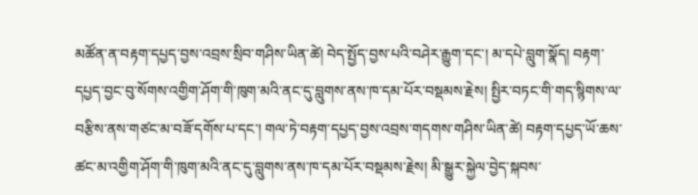མཚོན་ན་བརྟག་དཔྱད་བྱས་འབྲས་སྲིབ་གཤིས་ཡིན་ཚེ། བེད་སྤྱོད་བྱས་པའི་བཤེར་རྒྱུག་དང་། མ་དཔེ་བླུག་སྣོད། བརྟག་དཔྱད་བྱང་བུ་སོགས་འགྱིག་ཤོག་གི་ཁུག་མའི་ནང་དུ་བླུགས་ནས་ཁ་དམ་པོར་བསྡམས་རྗེས། སྤྱིར་བཏང་གི་གད་སྙིགས་ལ་བརྩིས་ནས་གཙང་མ་བཟོ་དགོས་པ་དང་། གལ་ཏེ་བརྟག་དཔྱད་བྱས་འབྲས་གདགས་གཤིས་ཡིན་ཚེ། བརྟག་དཔྱད་ཡོ་ཆས་ཚང་མ་འགྱིག་ཤོག་གི་ཁུག་མའི་ནང་དུ་བླུགས་ནས་ཁ་དམ་པོར་བསྡམས་རྗེས། མི་སྒྱུར་སྐྱེལ་བྱེད་སྐབས་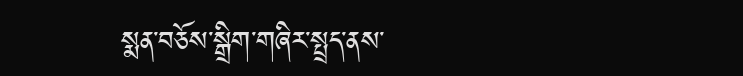སྨན་བཅོས་སྒྲིག་གཞིར་སྤྲད་ནས་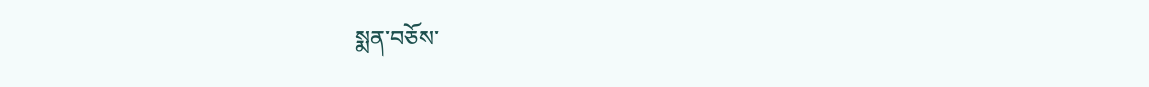སྨན་བཅོས་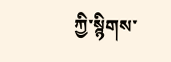ཀྱི་སྙིགས་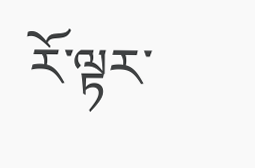རོ་ལྟར་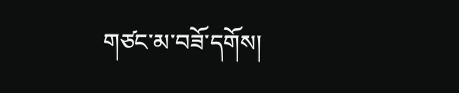གཙང་མ་བཟོ་དགོས།